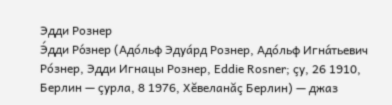Эдди Рознер
Э́дди Ро́знер (Адо́льф Эдуа́рд Рознер, Адо́льф Игна́тьевич Ро́знер, Эдди Игнацы Рознер, Eddie Rosner; çу, 26 1910, Берлин — çурла, 8 1976, Хĕвеланăç Берлин) — джаз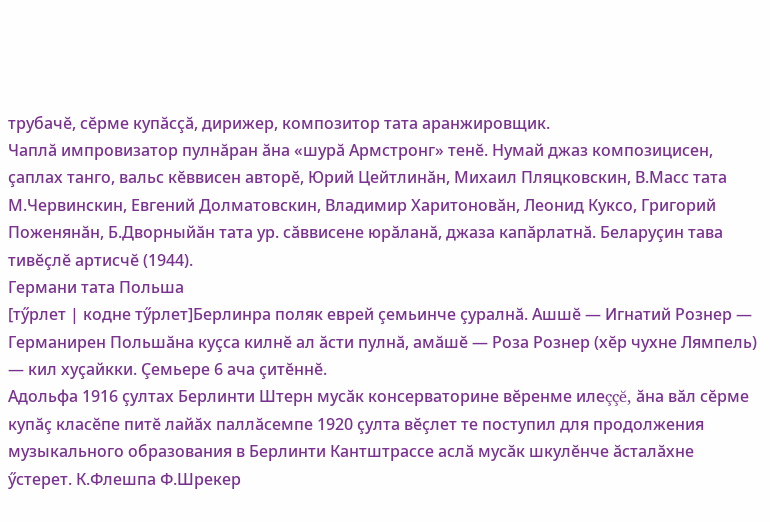трубачĕ, сĕрме купăсçă, дирижер, композитор тата аранжировщик.
Чаплă импровизатор пулнăран ăна «шурă Армстронг» тенĕ. Нумай джаз композицисен, çаплах танго, вальс кĕввисен авторĕ, Юрий Цейтлинăн, Михаил Пляцковскин, В.Масс тата М.Червинскин, Евгений Долматовскин, Владимир Харитоновăн, Леонид Куксо, Григорий Поженянăн, Б.Дворныйăн тата ур. сăввисене юрăланă, джаза капăрлатнă. Беларуçин тава тивĕçлĕ артисчĕ (1944).
Германи тата Польша
[тӳрлет | кодне тӳрлет]Берлинра поляк еврей çемьинче çуралнă. Ашшĕ — Игнатий Рознер — Германирен Польшăна куçса килнĕ ал ăсти пулнă, амăшĕ — Роза Рознер (хĕр чухне Лямпель) — кил хуçайкки. Çемьере 6 ача çитĕннĕ.
Адольфа 1916 çултах Берлинти Штерн мусăк консерваторине вĕренме илеççĕ, ăна вăл сĕрме купăç класĕпе питĕ лайăх паллăсемпе 1920 çулта вĕçлет те поступил для продолжения музыкального образования в Берлинти Кантштрассе аслă мусăк шкулĕнче ăсталăхне ӳстерет. К.Флешпа Ф.Шрекер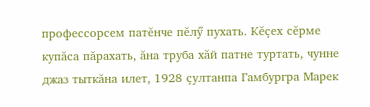профессорсем патĕнче пĕлӳ пухать. Кĕçех сĕрме купăса пăрахать, ăна труба хăй патне туртать, чунне джаз тыткăна илет, 1928 çултанпа Гамбургра Марек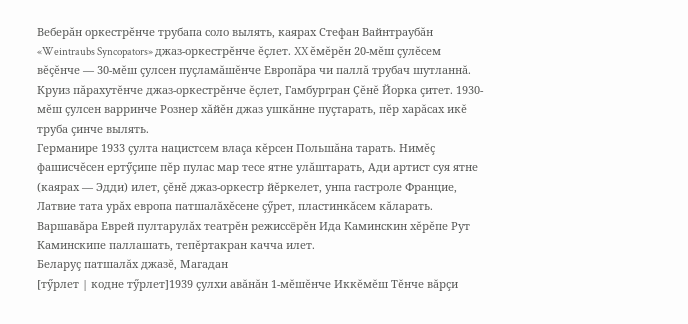Веберăн оркестрĕнче трубапа соло вылять, каярах Стефан Вайнтраубăн «Weintraubs Syncopators» джаз-оркестрĕнче ĕçлет. XX ĕмĕрĕн 20-мĕш çулĕсем вĕçĕнче — 30-мĕш çулсен пуçламăшĕнче Европăра чи паллă трубач шутланнă. Круиз пăрахутĕнче джаз-оркестрĕнче ĕçлет, Гамбургран Çĕнĕ Йорка çитет. 1930-мĕш çулсен варринче Рознер хăйĕн джаз ушкăнне пуçтарать, пĕр харăсах икĕ труба çинче вылять.
Германире 1933 çулта нацистсем влаçа кĕрсен Польшăна тарать. Нимĕç фашисчĕсен ертӳçипе пĕр пулас мар тесе ятне улăштарать, Ади артист суя ятне (каярах — Эдди) илет, çĕнĕ джаз-оркестр йĕркелет, унпа гастроле Францие, Латвие тата урăх европа патшалăхĕсене çӳрет, пластинкăсем кăларать. Варшавăра Еврей пултарулăх театрĕн режиссёрĕн Ида Каминскин хĕрĕпе Рут Каминскипе паллашать, тепĕртакран качча илет.
Беларуç патшалăх джазĕ, Магадан
[тӳрлет | кодне тӳрлет]1939 çулхи авăнăн 1-мĕшĕнче Иккĕмĕш Тĕнче вăрçи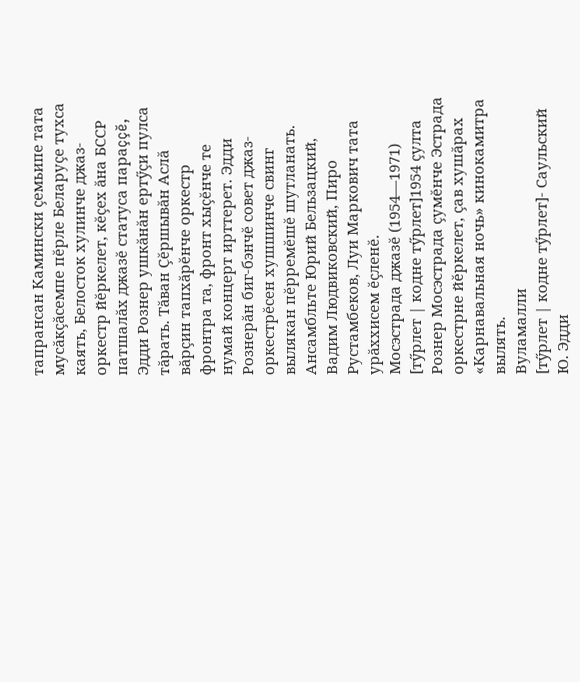тапрансан Камински çемьипе тата мусăкçăсемпе пĕрле Беларуçе тухса каять, Белосток хулинче джаз-оркестр йĕркелет, кĕçех ăна БССР патшалăх джазĕ статуса параççĕ, Эдди Рознер ушкăнăн ертӳçи пулса тăрать. Тăван Çĕршывăн Аслă вăрçин тапхăрĕнче оркестр фронтра та, фронт хыçĕнче те нумай концерт ирттерет. Эдди Рознерăн биг-бэнчĕ совет джаз-оркестрĕсен хушшинче свинг вылякан пĕрремĕшĕ шутланать. Ансамбльте Юрий Бельзацкий, Вадим Людвиковский, Пиро Рустамбеков, Луи Маркович тата урăххисем ĕçленĕ.
Мосэстрада джазĕ (1954—1971)
[тӳрлет | кодне тӳрлет]1954 çулта Рознер Мосэстрада çумĕнче Эстрада оркестрне йĕркелет, çав хушăрах «Карнавальная ночь» кинокамитра вылять.
Вуламалли
[тӳрлет | кодне тӳрлет]- Саульский Ю. Эдди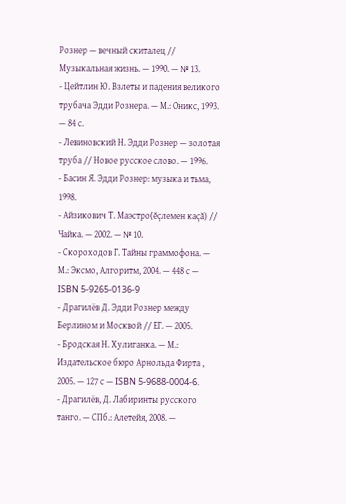Рознер — вечный скиталец // Музыкальная жизнь. — 1990. — № 13.
- Цейтлин Ю. Взлеты и падения великого трубача Эдди Рознера. — М.: Оникс, 1993. — 84 с.
- Левиновский Н. Эдди Рознер — золотая труба // Новое русское слово. — 1996.
- Басин Я. Эдди Рознер: музыка и тьма, 1998.
- Айзикович Т. Маэстро(ĕçлемен каçă) // Чайка. — 2002. — № 10.
- Скороходов Г. Тайны граммофона. — М.: Эксмо, Алгоритм, 2004. — 448 с — ISBN 5-9265-0136-9
- Драгилёв Д. Эдди Рознер между Берлином и Москвой // ЕГ. — 2005.
- Бродская Н. Хулиганка. — М.: Издательское бюро Арнольда Фирта , 2005. — 127 с — ISBN 5-9688-0004-6.
- Драгилёв, Д. Лабиринты русского танго. — СПб.: Алетейя, 2008. —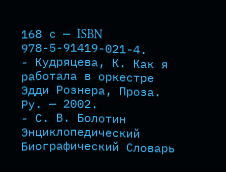168 с — ISBN 978-5-91419-021-4.
- Кудряцева, К. Как я работала в оркестре Эдди Рознера, Проза. Ру. — 2002.
- С. В. Болотин Энциклопедический Биографический Словарь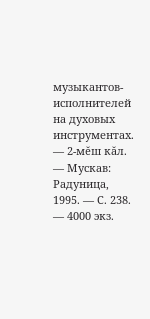музыкантов-исполнителей на духовых инструментах. — 2-мĕш кăл. — Мускав: Радуница, 1995. — С. 238. — 4000 экз.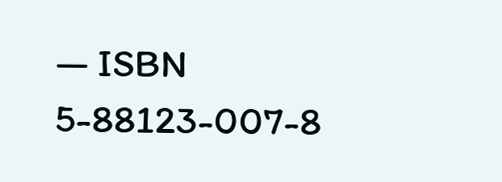— ISBN 5-88123-007-8